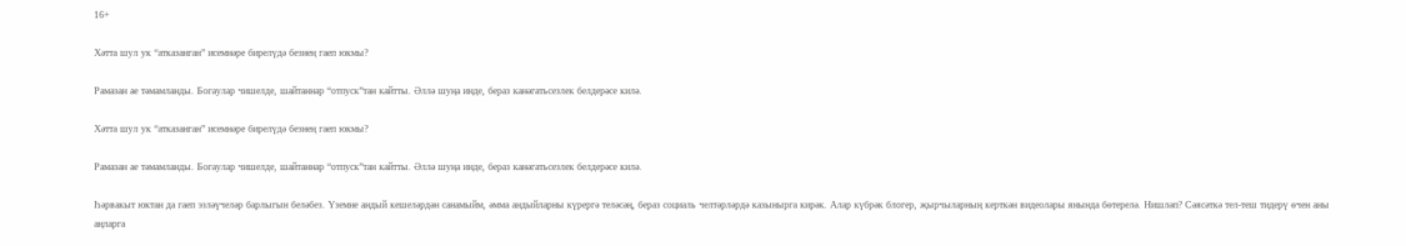16+

Хәтта шул ук “атказанган” исемнәре бирелүдә безнең гаеп юкмы?

Рамазан ае тәмамланды. Богаулар чишелде, шайтаннар “отпуск”тан кайтты. Әллә шуңа инде, бераз канәгатьсезлек белдерәсе килә.

Хәтта шул ук “атказанган” исемнәре бирелүдә безнең гаеп юкмы?

Рамазан ае тәмамланды. Богаулар чишелде, шайтаннар “отпуск”тан кайтты. Әллә шуңа инде, бераз канәгатьсезлек белдерәсе килә.

Һәрвакыт юктан да гаеп эзләүчеләр барлыгын беләбез. Үземне андый кешеләрдән санамыйм, әмма андыйларны күрергә теләсәң, бераз социаль челтәрләрдә казынырга кирәк. Алар күбрәк блогер, җырчыларның керткән видеолары янында бөтерелә. Нишләп? Сәясәткә тел-теш тидерү өчен аны аңларга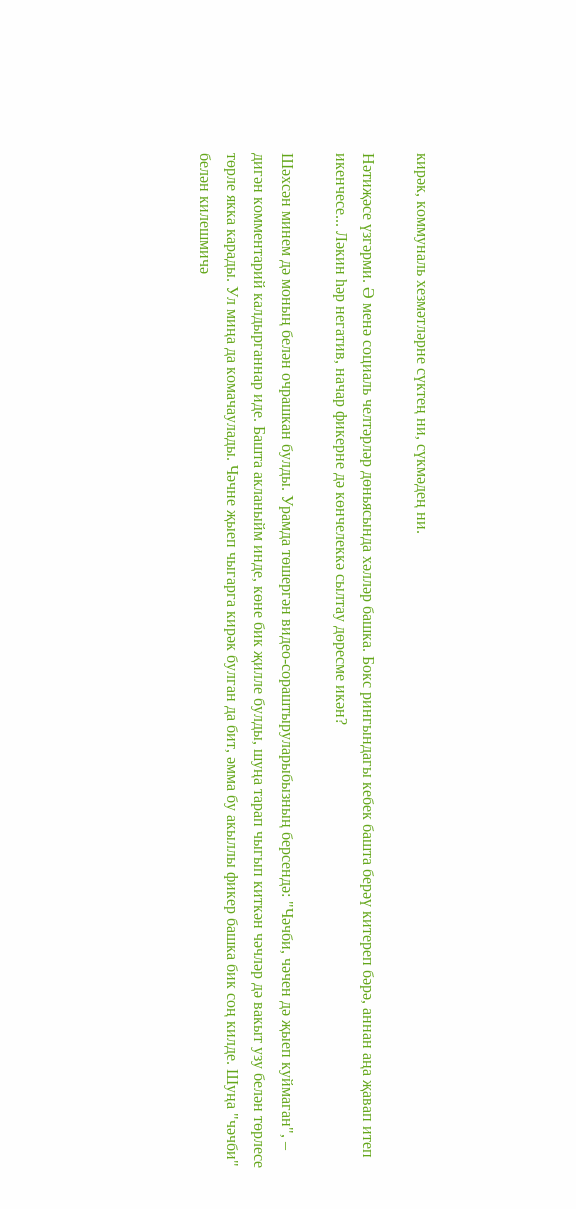кирәк, коммуналь хезмәтләрне сүктең ни, сүкмәдең ни.

Нәтиҗәсе үзгәрми. Ә менә социаль челтәрләр дөньясында хәлләр башка. Бокс рингындагы кебек башта берәү китереп бәрә, аннан аңа җавап итеп икенчесе... Ләкин һәр негатив, начар фикерне дә көнчелеккә сылтау дөресме икән?

Шәхсән минем дә моның белән очрашкан булды. Урамда төшергән видео-сораштыруларыбызның берсендә: "Чәчби, чәчен дә җыеп куймаган", – дигән комментарий калдырганнар иде. Башта акланыйм инде, көне бик җилле булды, шуңа тарап чыгып киткән чәчләр дә вакыт узу белән төрлесе төрле якка карады. Ул миңа да комачаулады. Чәчне җыеп чыгарга кирәк булган да бит, әмма бу акыллы фикер башка бик соң килде. Шуңа "чәчби" белән килешмичә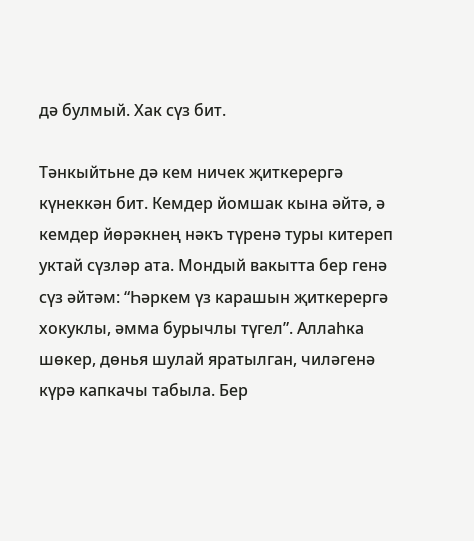дә булмый. Хак сүз бит.

Тәнкыйтьне дә кем ничек җиткерергә күнеккән бит. Кемдер йомшак кына әйтә, ә кемдер йөрәкнең нәкъ түренә туры китереп уктай сүзләр ата. Мондый вакытта бер генә сүз әйтәм: “Һәркем үз карашын җиткерергә хокуклы, әмма бурычлы түгел”. Аллаһка шөкер, дөнья шулай яратылган, чиләгенә күрә капкачы табыла. Бер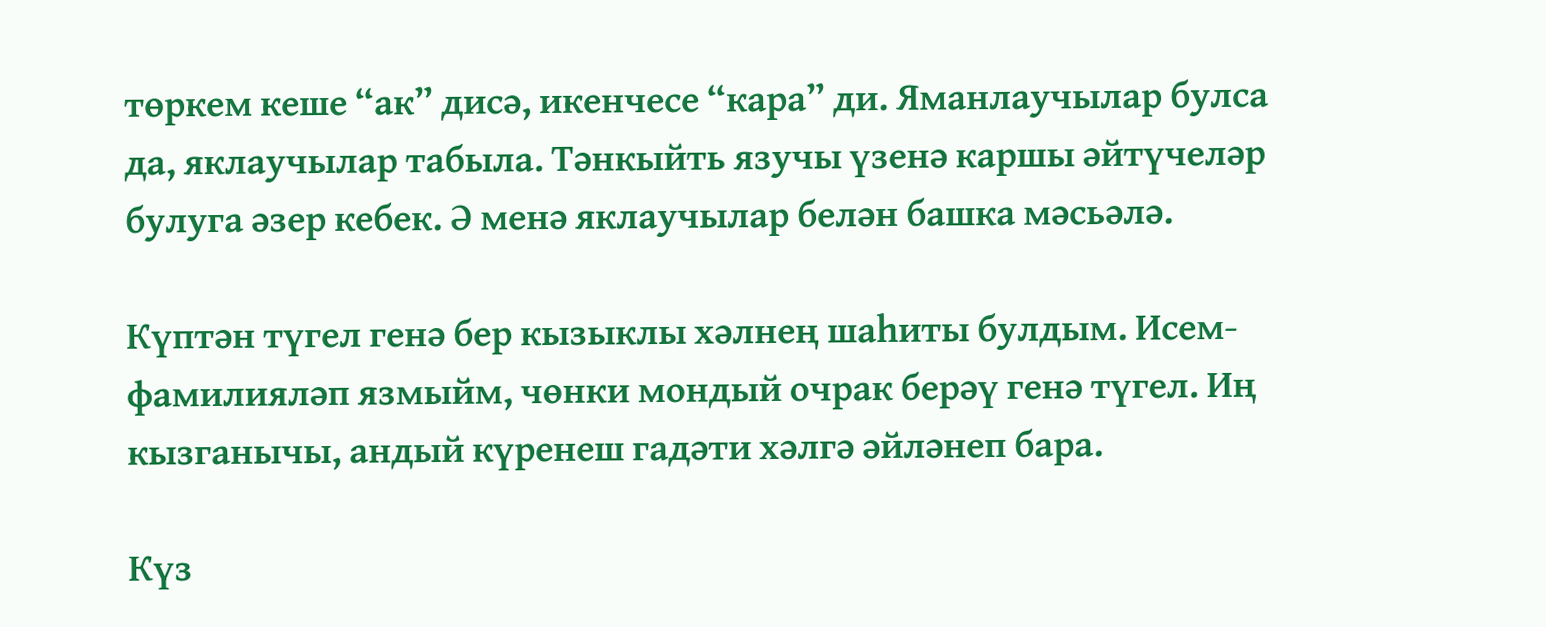төркем кеше “ак” дисә, икенчесе “кара” ди. Яманлаучылар булса да, яклаучылар табыла. Тәнкыйть язучы үзенә каршы әйтүчеләр булуга әзер кебек. Ә менә яклаучылар белән башка мәсьәлә.

Күптән түгел генә бер кызыклы хәлнең шаһиты булдым. Исем-фамилияләп язмыйм, чөнки мондый очрак берәү генә түгел. Иң кызганычы, андый күренеш гадәти хәлгә әйләнеп бара.

Күз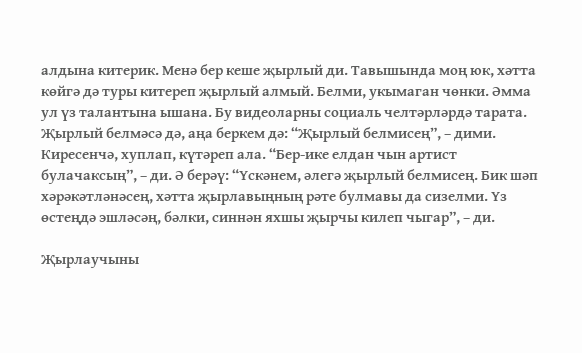алдына китерик. Менә бер кеше җырлый ди. Тавышында моң юк, хәтта көйгә дә туры китереп җырлый алмый. Белми, укымаган чөнки. Әмма ул үз талантына ышана. Бу видеоларны социаль челтәрләрдә тарата. Җырлый белмәсә дә, аңа беркем дә: “Җырлый белмисең”, – дими. Киресенчә, хуплап, күтәреп ала. “Бер-ике елдан чын артист булачаксың”, – ди. Ә берәү: “Үскәнем, әлегә җырлый белмисең. Бик шәп хәрәкәтләнәсең, хәтта җырлавыңның рәте булмавы да сизелми. Үз өстеңдә эшләсәң, бәлки, синнән яхшы җырчы килеп чыгар”, – ди.

Җырлаучыны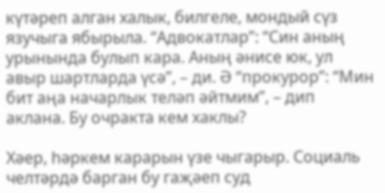күтәреп алган халык, билгеле, мондый сүз язучыга ябырыла. “Адвокатлар”: “Син аның урынында булып кара. Аның әнисе юк, ул авыр шартларда үсә”, – ди. Ә “прокурор”: “Мин бит аңа начарлык теләп әйтмим”, – дип аклана. Бу очракта кем хаклы?

Хәер, һәркем карарын үзе чыгарыр. Социаль челтәрдә барган бу гаҗәеп суд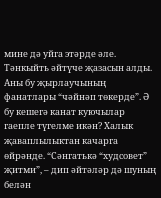мине дә уйга этәрде әле. Тәнкыйть әйтүче җазасын алды. Аны бу җырлаучының фанатлары “чәйнәп төкерде”. Ә бу кешегә канат куючылар гаепле түгелме икән? Халык җаваплылыктан качарга өйрәнде. “Сәнгатькә “худсовет” җитми”, – дип әйтәләр дә шуның белән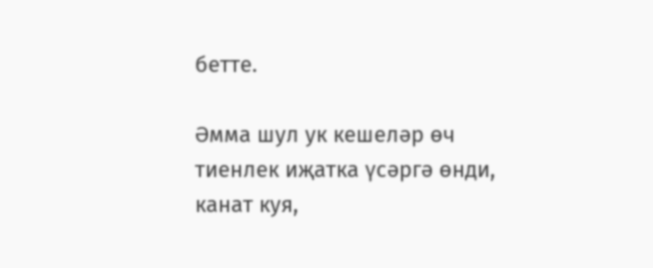бетте.

Әмма шул ук кешеләр өч тиенлек иҗатка үсәргә өнди, канат куя,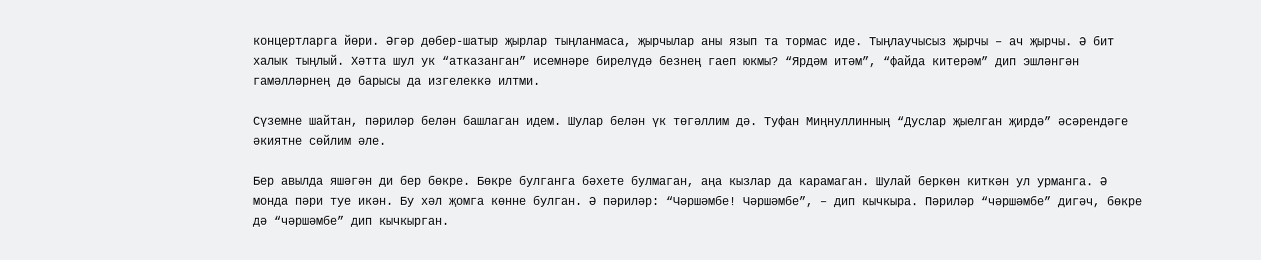концертларга йөри. Әгәр дөбер-шатыр җырлар тыңланмаса, җырчылар аны язып та тормас иде. Тыңлаучысыз җырчы – ач җырчы. Ә бит халык тыңлый. Хәтта шул ук “атказанган” исемнәре бирелүдә безнең гаеп юкмы? “Ярдәм итәм”, “файда китерәм” дип эшләнгән гамәлләрнең дә барысы да изгелеккә илтми.

Сүземне шайтан, пәриләр белән башлаган идем. Шулар белән үк төгәллим дә. Туфан Миңнуллинның “Дуслар җыелган җирдә” әсәрендәге әкиятне сөйлим әле.

Бер авылда яшәгән ди бер бөкре. Бөкре булганга бәхете булмаган, аңа кызлар да карамаган. Шулай беркөн киткән ул урманга. Ә монда пәри туе икән. Бу хәл җомга көнне булган. Ә пәриләр: “Чәршәмбе! Чәршәмбе”, – дип кычкыра. Пәриләр “чәршәмбе” дигәч, бөкре дә “чәршәмбе” дип кычкырган.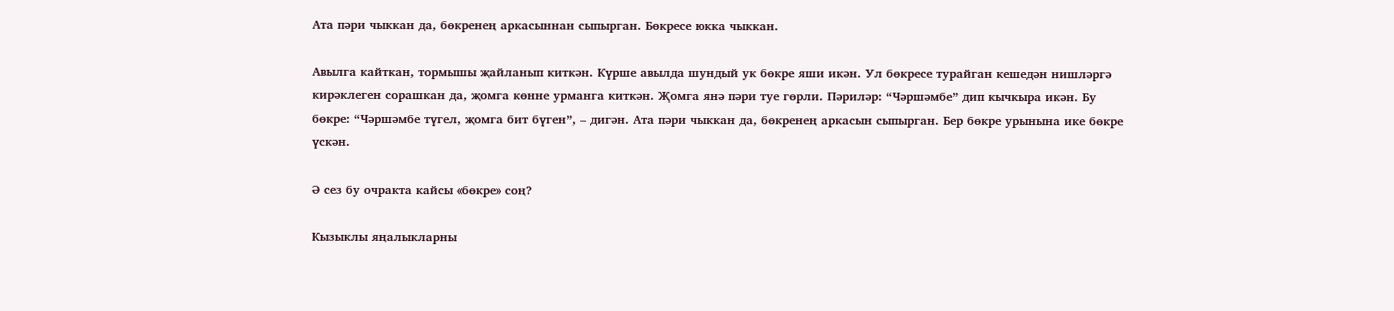Ата пәри чыккан да, бөкренең аркасыннан сыпырган. Бөкресе юкка чыккан.

Авылга кайткан, тормышы җайланып киткән. Күрше авылда шундый ук бөкре яши икән. Ул бөкресе турайган кешедән нишләргә кирәклеген сорашкан да, җомга көнне урманга киткән. Җомга янә пәри туе гөрли. Пәриләр: “Чәршәмбе” дип кычкыра икән. Бу бөкре: “Чәршәмбе түгел, җомга бит бүген”, – дигән. Ата пәри чыккан да, бөкренең аркасын сыпырган. Бер бөкре урынына ике бөкре үскән.

Ә сез бу очракта кайсы «бөкре» соң?

Кызыклы яңалыкларны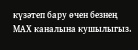күзәтеп бару өчен безнең МАХ каналына кушылыгыз.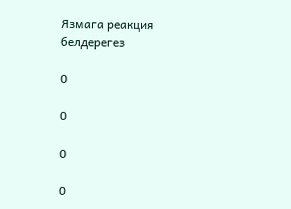Язмага реакция белдерегез

0

0

0

0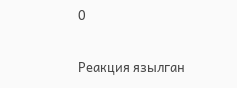0

Реакция язылган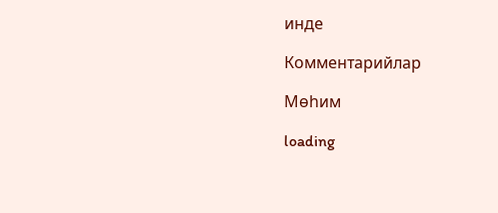инде

Комментарийлар

Мөһим

loading